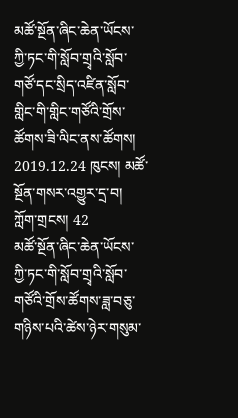མཚོ་སྔོན་ཞིང་ཆེན་ཡོངས་ཀྱི་ཏང་གི་སློབ་གྲྭའི་སློབ་གཙོ་དང་སྲིད་འཛིན་སློབ་གླིང་གི་གླིང་གཙོའི་གྲོས་ཚོགས་ཟི་ལིང་ནས་ཚོགས།
2019.12.24 ཁུངས། མཚོ་སྔོན་གསར་འགྱུར་དྲ་བ། ཀློག་གྲངས། 42
མཚོ་སྔོན་ཞིང་ཆེན་ཡོངས་ཀྱི་ཏང་གི་སློབ་གྲྭའི་སློབ་གཙོའི་གྲོས་ཚོགས་ཟླ་བཅུ་གཉིས་པའི་ཚེས་ཉེར་གསུམ་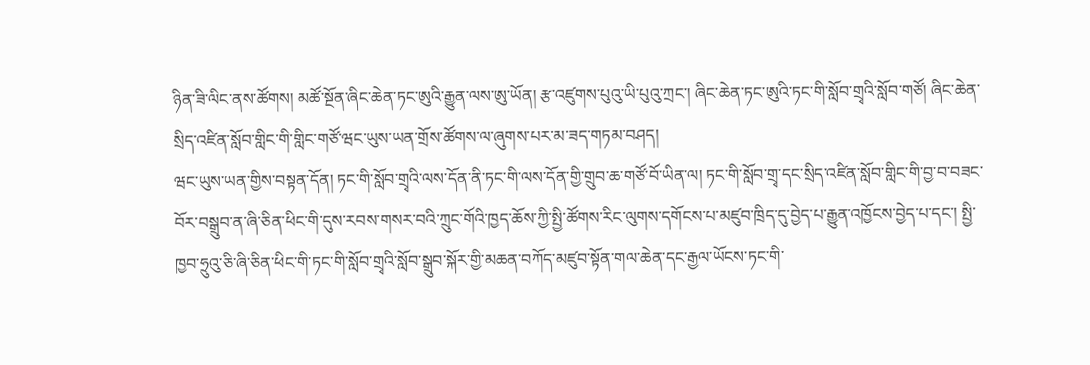ཉིན་ཟི་ལིང་ནས་ཚོགས། མཚོ་སྔོན་ཞིང་ཆེན་ཏང་ཨུའི་རྒྱུན་ལས་ཨུ་ཡོན། རྩ་འཛུགས་པུའུ་ཡི་པུའུ་ཀྲང་། ཞིང་ཆེན་ཏང་ཨུའི་ཏང་གི་སློབ་གྲྭའི་སློབ་གཙོ། ཞིང་ཆེན་སྲིད་འཛིན་སློབ་གླིང་གི་གླིང་གཙོ་ཝང་ཡུས་ཡན་གྲོས་ཚོགས་ལ་ཞུགས་པར་མ་ཟད་གཏམ་བཤད།
ཝང་ཡུས་ཡན་གྱིས་བསྟན་དོན། ཏང་གི་སློབ་གྲྭའི་ལས་དོན་ནི་ཏང་གི་ལས་དོན་གྱི་གྲུབ་ཆ་གཙོ་བོ་ཡིན་ལ། ཏང་གི་སློབ་གྲྭ་དང་སྲིད་འཛིན་སློབ་གླིང་གི་བྱ་བ་བཟང་བོར་བསྒྲུབ་ན་ཞི་ཅིན་ཕིང་གི་དུས་རབས་གསར་བའི་ཀྲུང་གོའི་ཁྱད་ཆོས་ཀྱི་སྤྱི་ཚོགས་རིང་ལུགས་དགོངས་པ་མཛུབ་ཁྲིད་དུ་བྱེད་པ་རྒྱུན་འཁྱོངས་བྱེད་པ་དང་། སྤྱི་ཁྱབ་ཧྲུའུ་ཅི་ཞི་ཅིན་ཕིང་གི་ཏང་གི་སློབ་གྲྭའི་སློབ་སྒྲུབ་སྐོར་གྱི་མཆན་བཀོད་མཛུབ་སྟོན་གལ་ཆེན་དང་རྒྱལ་ཡོངས་ཏང་གི་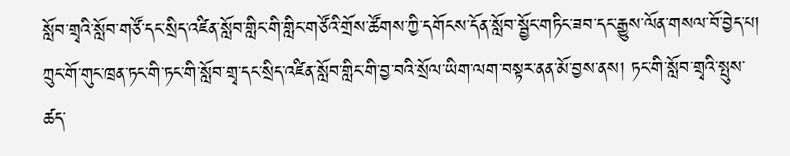སློབ་གྲྭའི་སློབ་གཙོ་དང་སྲིད་འཛིན་སློབ་གླིང་གི་གླིང་གཙོའི་གྲོས་ཚོགས་ཀྱི་དགོངས་དོན་སློབ་སྦྱོང་གཏིང་ཟབ་དང་རྒྱུས་ལོན་གསལ་བོ་བྱེད་པ། ཀྲུང་གོ་གུང་ཁྲན་ཏང་གི་ཏང་གི་སློབ་གྲྭ་དང་སྲིད་འཛིན་སློབ་གླིང་གི་བྱ་བའི་སྲོལ་ཡིག་ལག་བསྟར་ནན་མོ་བྱས་ནས། ཏང་གི་སློབ་གྲྭའི་སྤུས་ཚད་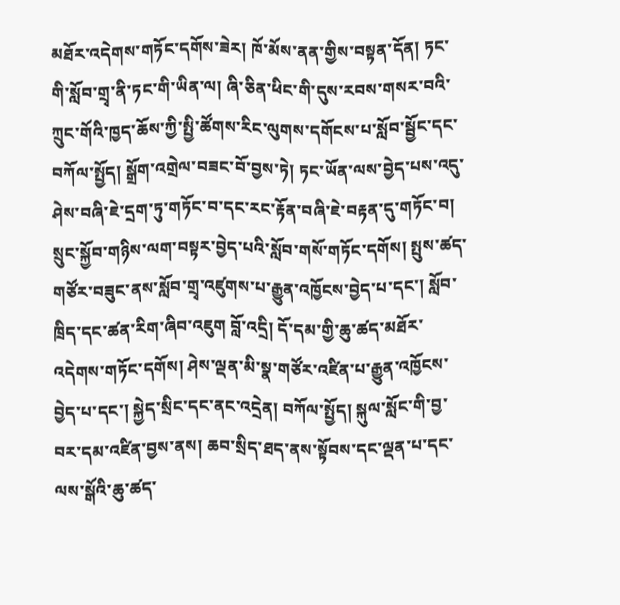མཐོར་འདེགས་གཏོང་དགོས་ཟེར། ཁོ་མོས་ནན་གྱིས་བསྟན་དོན། ཏང་གི་སློབ་གྲྭ་ནི་ཏང་གི་ཡིན་ལ། ཞི་ཅིན་ཕིང་གི་དུས་རབས་གསར་བའི་ཀྲུང་གོའི་ཁྱད་ཆོས་ཀྱི་སྤྱི་ཚོགས་རིང་ལུགས་དགོངས་པ་སློབ་སྦྱོང་དང་བཀོལ་སྤྱོད། སྒྲོག་འགྲེལ་བཟང་བོ་བྱས་ཏེ། ཏང་ཡོན་ལས་བྱེད་པས་འདུ་ཤེས་བཞི་ཇེ་དྲག་ཏུ་གཏོང་བ་དང་རང་རྟོན་བཞི་ཇེ་བརྟན་དུ་གཏོང་བ། སྲུང་སྐྱོབ་གཉིས་ལག་བསྟར་བྱེད་པའི་སློབ་གསོ་གཏོང་དགོས། སྤུས་ཚད་གཙོར་བཟུང་ནས་སློབ་གྲྭ་འཛུགས་པ་རྒྱུན་འཁྱོངས་བྱེད་པ་དང་། སློབ་ཁྲིད་དང་ཚན་རིག་ཞིབ་འཇུག བློ་འདྲི། དོ་དམ་གྱི་ཆུ་ཚད་མཐོར་འདེགས་གཏོང་དགོས། ཤེས་ལྡན་མི་སྣ་གཙོར་འཛིན་པ་རྒྱུན་འཁྱོངས་བྱེད་པ་དང་། སྐྱེད་སྲིང་དང་ནང་འདྲེན། བཀོལ་སྤྱོད། སྐུལ་སློང་གི་བྱ་བར་དམ་འཛིན་བྱས་ནས། ཆབ་སྲིད་ཐད་ནས་སྟོབས་དང་ལྡན་པ་དང་ལས་སྒོའི་ཆུ་ཚད་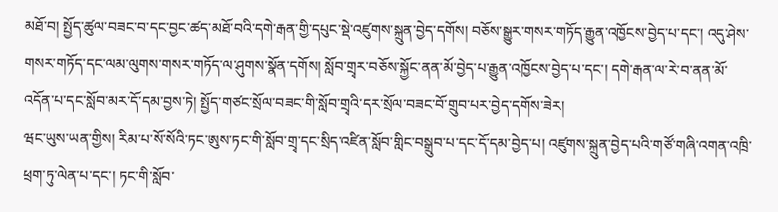མཐོ་བ། སྤྱོད་ཚུལ་བཟང་བ་དང་བྱང་ཚད་མཐོ་བའི་དགེ་རྒན་གྱི་དཔུང་སྡེ་འཛུགས་སྐྲུན་བྱེད་དགོས། བཅོས་སྒྱུར་གསར་གཏོད་རྒྱུན་འཁྱོངས་བྱེད་པ་དང་། འདུ་ཤེས་གསར་གཏོད་དང་ལམ་ལུགས་གསར་གཏོད་ལ་ཤུགས་སྣོན་དགོས། སློབ་གྲྭར་བཅོས་སྐྱོང་ནན་མོ་བྱེད་པ་རྒྱུན་འཁྱོངས་བྱེད་པ་དང་། དགེ་རྒན་ལ་རེ་བ་ནན་མོ་འདོན་པ་དང་སློབ་མར་དོ་དམ་བྱས་ཏེ། སྤྱོད་གཙང་སྲོལ་བཟང་གི་སློབ་གྲྭའི་དར་སྲོལ་བཟང་བོ་གྲུབ་པར་བྱེད་དགོས་ཟེར།
ཝང་ཡུས་ཡན་གྱིས། རིམ་པ་སོ་སོའི་ཏང་ཨུས་ཏང་གི་སློབ་གྲྭ་དང་སྲིད་འཛིན་སློབ་གླིང་བསྒྲུབ་པ་དང་དོ་དམ་བྱེད་པ། འཛུགས་སྐྲུན་བྱེད་པའི་གཙོ་གཞི་འགན་འཁྲི་ཕྲག་ཏུ་ལེན་པ་དང་། ཏང་གི་སློབ་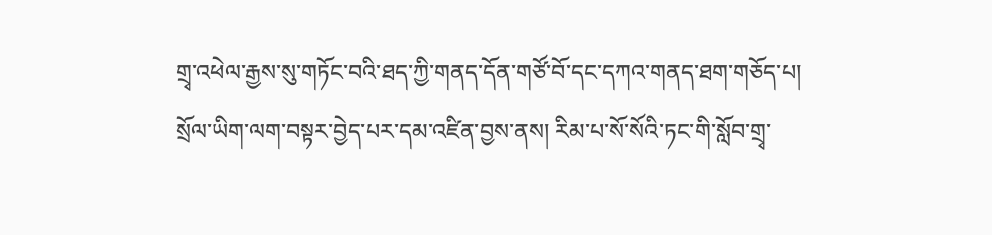གྲྭ་འཕེལ་རྒྱས་སུ་གཏོང་བའི་ཐད་ཀྱི་གནད་དོན་གཙོ་བོ་དང་དཀའ་གནད་ཐག་གཅོད་པ། སྲོལ་ཡིག་ལག་བསྟར་བྱེད་པར་དམ་འཛིན་བྱས་ནས། རིམ་པ་སོ་སོའི་ཏང་གི་སློབ་གྲྭ་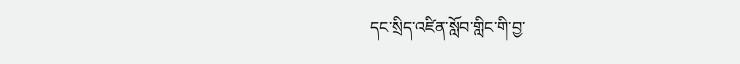དང་སྲིད་འཛིན་སློབ་གླིང་གི་བྱ་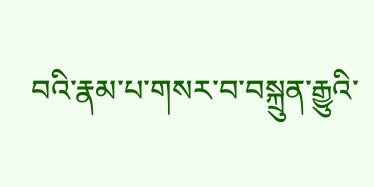བའི་རྣམ་པ་གསར་བ་བསྐྲུན་རྒྱུའི་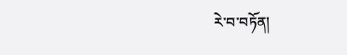རེ་བ་བཏོན།